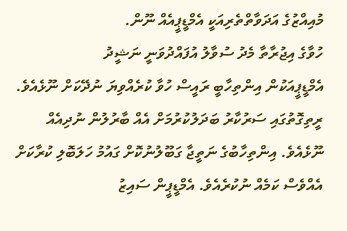މުއިއްޒުގެ އަދަވާތްތެރިއަކީ އެމްޑީޕީއެއް ނޫން.
ހުވާގެ އިޖުރާތާ މެދު ސުވާލު އުފައްދުވަނީ ނަޝީދު
އެމްޑީޕީއަކުން އިންތިހާބީ ރައީސް ހުވާ ކުރެއްވިޔަ ނުދޭކަށް ނޫޅެއެވެ. ރީތިގޮތުގައި ސަރުކާރު ބަދަލުކުރުމަށް އެއް ބާރުލުން ނުދިއެއް ނޫޅެއެވެ. އިންތިހާބުގެ ނަތީޖާ ގަބޫލުނުކޮށް ގައުމު ހަލަބޮލި ކުރާކަށް އެއްވެސް ކަމެއް ނުކުރެއެވެ. އެމްޑީޕީން ސައިޒު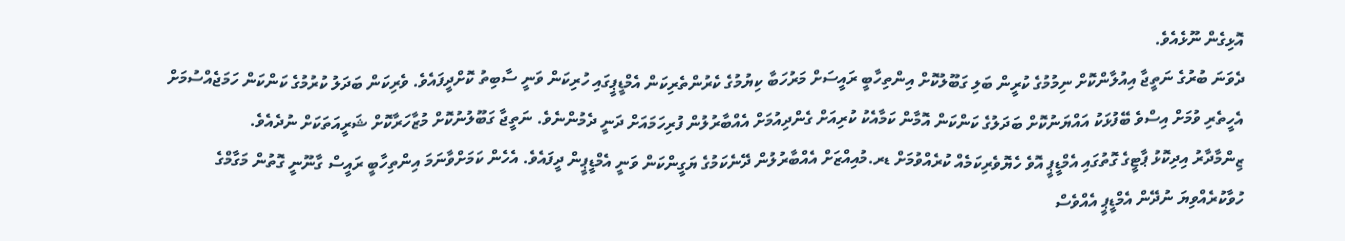އޮޅިގެން ނޫޅެއެވެ.
ދެވަނަ ބުރުގެ ނަތީޖާ އިއުލާންކޮށް ނިމުމުގެ ކުރީން ބަލި ގަބޫލުކޮށް އިންތިހާބީ ރައީސަށް މަރުހަބާ ކިޔުމުގެ ކެރުންތެރިކަން އެމްޑީޕީގައި ހުރިކަން ވަނީ ސާބިތު ކޮށްދީފައެވެ. ވެރިކަން ބަދަލު ކުރުމުގެ ކަންކަން ހަމަޖެއްސުމަށް އެހީތެރި ވުމަށް އިސްވެ ބޭފުޅަކު އައްޔަނުކޮށް ބަދަލުގެ ކަންކަން އޮމާން ކަމާއެކު ކުރިއަށް ގެންދިއުމަށް އެއްބާރުލުން ފުރިހަމައަށް ދަނީ ދެމުންނެވެ. ނަތީޖާ ގަބޫލުނުކޮށް މުޒާހަރާކޮށް ޝަރީއަތަކަށް ނުދެއެވެ.
ޒިންމާދާރު އިދިކޮޅު ޕާޓީގެ ގޮތުގައި އެމްޑީޕީ އޮވެ ހެޔޮވެރިކަމެއް ކުރެއްވުމަށް ޑރ.މުއިއްޒަށް އެއްބާރުލުން ދޭނެކަމުގެ ޔަގީންކަން ވަނީ އެމްޑީޕީން ދީފައެވެ. އެހެން ކަމަށްވާނަމަ އިންތިހާބީ ރައީސް ގާނޫނީ ގޮތުން މަގާމްގެ ހުވާކުރެއްވިޔަ ނުދޭން އެމްޑީޕީ އެއްވެސް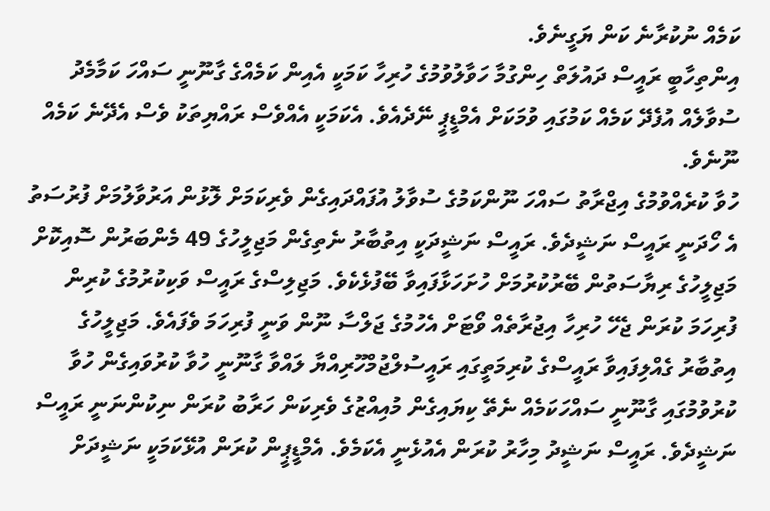ކަމެއް ނުކުރާނެ ކަން ޔަގީނެވެ.
އިންތިހާބީ ރައީސް ދައުލަތް ހިންގުމާ ހަވާލުވުމުގެ ހުރިހާ ކަމަކީ އެއިން ކަމެއްގެ ގާނޫނީ ސައްހަ ކަމާމެދު ސުވާލެއް އުފެދޭ ކަމެއް ކަމުގައި ވުމަކަށް އެމްޑީޕީ ނޭދެއެވެ. އެކަމަކީ އެއްވެސް ރައްޔިތަކު ވެސް އެދޭނެ ކަމެއް ނޫނެވެ.
ހުވާ ކުރެއްވުމުގެ އިޖްރާތު ސައްހަ ނޫންކަމުގެ ސުވާލު އުފައްދައިގެން ވެރިކަމަށް ލޮޅުން އަރުވާލުމަށް ފުރުސަތު އެ ހޯދަނީ ރައީސް ނަޝީދެވެ. ރައީސް ނަޝީދަކީ އިތުބާރު ނެތިގެން މަޖިލީހުގެ 49 މެންބަރުން ސޮއިކޮށް މަޖިލީހުގެ ރިޔާސަތުން ބޭރުކުރުމަށް ހުށަހަޅާފައިވާ ބޭފުޅެކެވެ. މަޖިލިސްގެ ރައީސް ވަކިކުރުމުގެ ކުރިން ފުރިހަމަ ކުރަން ޖެހޭ ހުރިހާ އިޖުރާތެއް ވޯޓަށް އެހުމުގެ ޖަލްސާ ނޫން ވަނީ ފުރިހަމަ ވެފައެވެ. މަޖިލީހުގެ އިތުބާރު ގެއްލިފައިވާ ރައީސްގެ ކުރިމަތީގައި ރައީސުލްޖުމްހޫރިއްޔާ ލައްވާ ގާނޫނީ ހުވާ ކުރުވައިގެން ހުވާ ކުރުވުމުގައި ގާނޫނީ ސައްހަކަމެއް ނެތޭ ކިޔައިގެން މުއިއްޒުގެ ވެރިކަން ހަރާބު ކުރަން ނިކުންނަނީ ރައީސް ނަޝީދެވެ. ރައީސް ނަޝީދު މިހާރު ކުރަން އެއުޅެނީ އެކަމެވެ. އެމްޑީޕީން ކުރަން އުޅޭކަމަކީ ނަޝީދަށް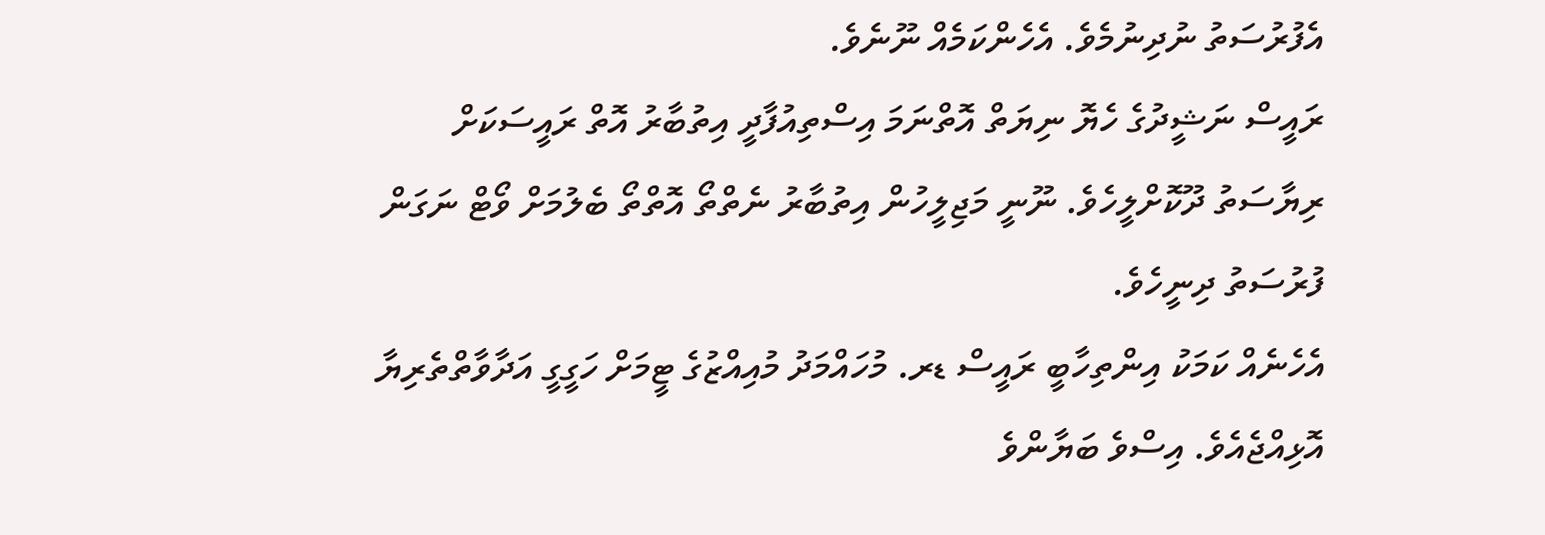އެފުރުސަތު ނުދިނުމެވެ. އެހެންކަމެއް ނޫނެވެ.
ރައީސް ނަޝީދުގެ ހެޔޮ ނިޔަތް އޮތްނަމަ އިސްތިއުފާދީ އިތުބާރު އޮތް ރައީސަކަށް ރިޔާސަތު ދޫކޮށްލީހެވެ. ނޫނީ މަޖިލީހުން އިތުބާރު ނެތްތޯ އޮތްތޯ ބެލުމަށް ވޯޓް ނަގަން ފުރުސަތު ދިނީހެވެ.
އެހެނެއް ކަމަކު އިންތިހާބީ ރައީސް ޑރ. މުހައްމަދު މުއިއްޒުގެ ޓީމަށް ހަގީގީ އަދާވާތްތެރިޔާ އޮޅިއްޖެއެވެ. އިސްވެ ބަޔާންވެ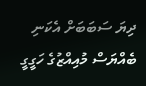ދިޔަ ސަބަބަށް އެކަނި ބެއްޔަސް މުއިއްޒުގެ ހަގީގީ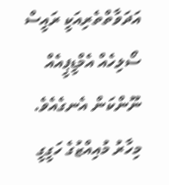އަދަވާތްތެރިއަކީ ރައީސް ސޯލިހެއް އެމްޑީޕީއެއް ނޫންކަން އެނގެއެވެ. މިހާރު މުއިއްޒުގެ ހަގީގީ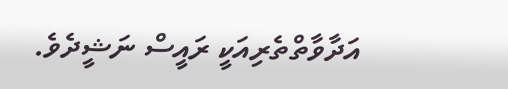އަދާވާތްތެރިއަކީ ރައީސް ނަޝީދެވެ.